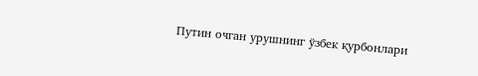Путин очган урушнинг ўзбек қурбонлари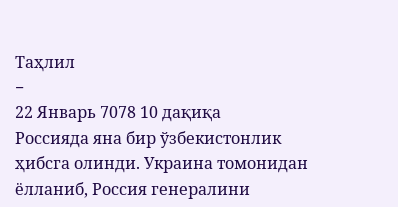Таҳлил
−
22 Январь 7078 10 дақиқа
Россияда яна бир ўзбекистонлик ҳибсга олинди. Украина томонидан ёлланиб, Россия генералини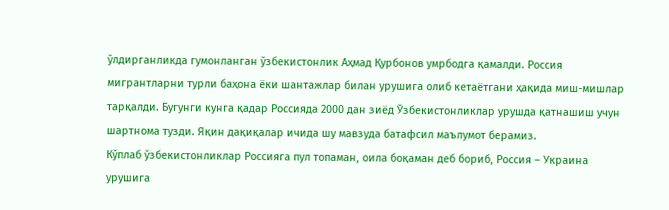ўлдирганликда гумонланган ўзбекистонлик Аҳмад Қурбонов умрбодга қамалди. Россия мигрантларни турли баҳона ёки шантажлар билан урушига олиб кетаётгани ҳақида миш-мишлар тарқалди. Бугунги кунга қадар Россияда 2000 дан зиёд Ўзбекистонликлар урушда қатнашиш учун шартнома тузди. Яқин дақиқалар ичида шу мавзуда батафсил маълумот берамиз.
Кўплаб ўзбекистонликлар Россияга пул топаман, оила боқаман деб бориб, Россия – Украина урушига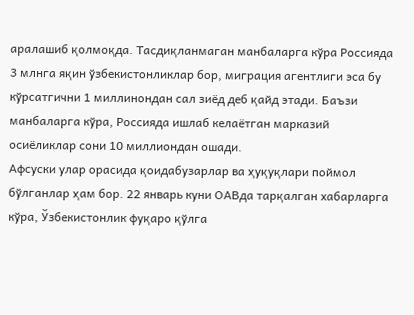аралашиб қолмоқда. Тасдиқланмаган манбаларга кўра Россияда 3 млнга яқин ўзбекистонликлар бор, миграция агентлиги эса бу кўрсатгични 1 миллинондан сал зиёд деб қайд этади. Баъзи манбаларга кўра, Россияда ишлаб келаётган марказий осиёликлар сони 10 миллиондан ошади.
Афсуски улар орасида қоидабузарлар ва ҳуқуқлари поймол бўлганлар ҳам бор. 22 январь куни ОАВда тарқалган хабарларга кўра, Ўзбекистонлик фуқаро қўлга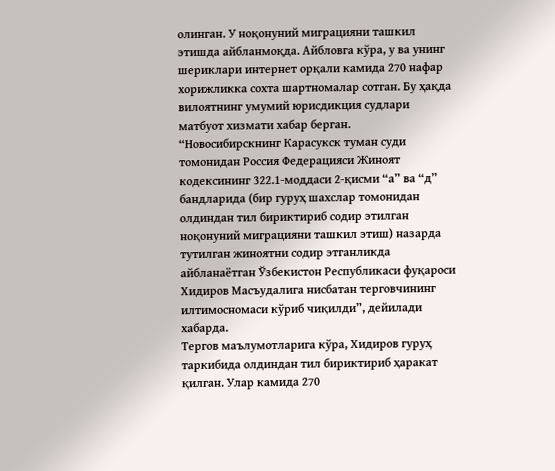олинган. У ноқонуний миграцияни ташкил этишда айбланмоқда. Айбловга кўра, у ва унинг шериклари интернет орқали камида 270 нафар хорижликка сохта шартномалар сотган. Бу ҳақда вилоятнинг умумий юрисдикция судлари матбуот хизмати хабар берган.
“Новосибирскнинг Карасукск туман суди томонидан Россия Федерацияси Жиноят кодексининг 322.1-моддаси 2-қисми “а” ва “д” бандларида (бир гуруҳ шахслар томонидан олдиндан тил бириктириб содир этилган ноқонуний миграцияни ташкил этиш) назарда тутилган жиноятни содир этганликда айбланаётган Ўзбекистон Республикаси фуқароси Хидиров Масъудалига нисбатан терговчининг илтимосномаси кўриб чиқилди”, дейилади хабарда.
Тергов маълумотларига кўра, Хидиров гуруҳ таркибида олдиндан тил бириктириб ҳаракат қилган. Улар камида 270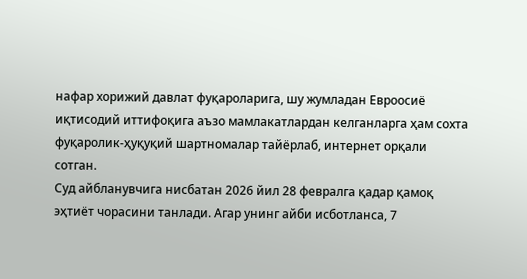нафар хорижий давлат фуқароларига, шу жумладан Евроосиё иқтисодий иттифоқига аъзо мамлакатлардан келганларга ҳам сохта фуқаролик-ҳуқуқий шартномалар тайёрлаб, интернет орқали сотган.
Суд айбланувчига нисбатан 2026 йил 28 февралга қадар қамоқ эҳтиёт чорасини танлади. Агар унинг айби исботланса, 7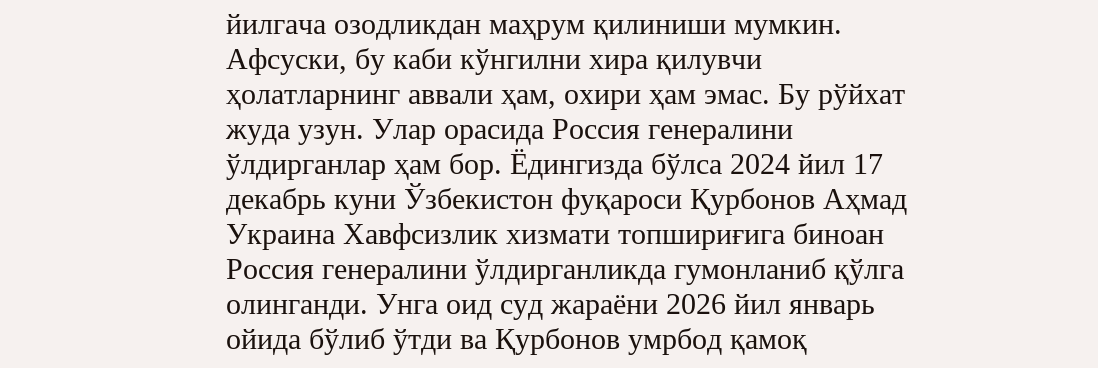йилгача озодликдан маҳрум қилиниши мумкин. Афсуски, бу каби кўнгилни хира қилувчи ҳолатларнинг аввали ҳам, охири ҳам эмас. Бу рўйхат жуда узун. Улар орасида Россия генералини ўлдирганлар ҳам бор. Ёдингизда бўлса 2024 йил 17 декабрь куни Ўзбекистон фуқароси Қурбонов Аҳмад Украина Хавфсизлик хизмати топшириғига биноан Россия генералини ўлдирганликда гумонланиб қўлга олинганди. Унга оид суд жараёни 2026 йил январь ойида бўлиб ўтди ва Қурбонов умрбод қамоқ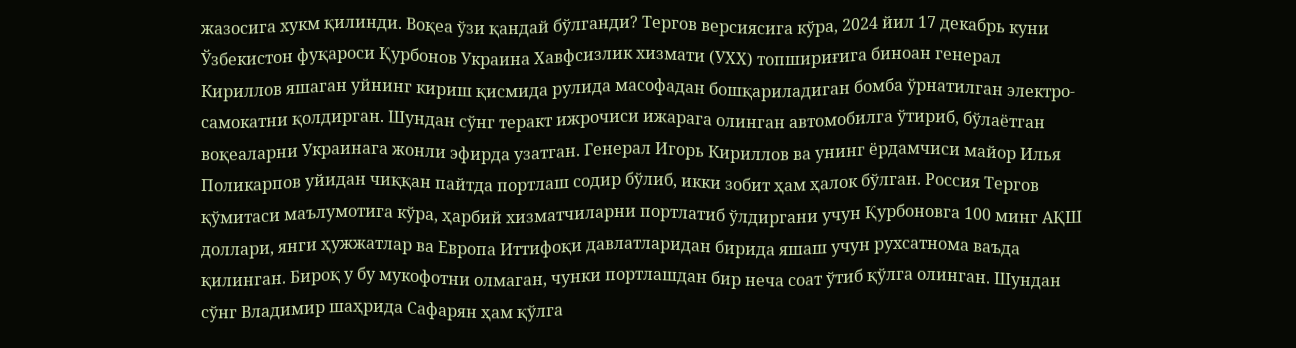жазосига хукм қилинди. Воқеа ўзи қандай бўлганди? Тергов версиясига кўра, 2024 йил 17 декабрь куни Ўзбекистон фуқароси Қурбонов Украина Хавфсизлик хизмати (УХХ) топшириғига биноан генерал Кириллов яшаган уйнинг кириш қисмида рулида масофадан бошқариладиган бомба ўрнатилган электро-самокатни қолдирган. Шундан сўнг теракт ижрочиси ижарага олинган автомобилга ўтириб, бўлаётган воқеаларни Украинага жонли эфирда узатган. Генерал Игорь Кириллов ва унинг ёрдамчиси майор Илья Поликарпов уйидан чиққан пайтда портлаш содир бўлиб, икки зобит ҳам ҳалок бўлган. Россия Тергов қўмитаси маълумотига кўра, ҳарбий хизматчиларни портлатиб ўлдиргани учун Қурбоновга 100 минг АҚШ доллари, янги ҳужжатлар ва Европа Иттифоқи давлатларидан бирида яшаш учун рухсатнома ваъда қилинган. Бироқ у бу мукофотни олмаган, чунки портлашдан бир неча соат ўтиб қўлга олинган. Шундан сўнг Владимир шаҳрида Сафарян ҳам қўлга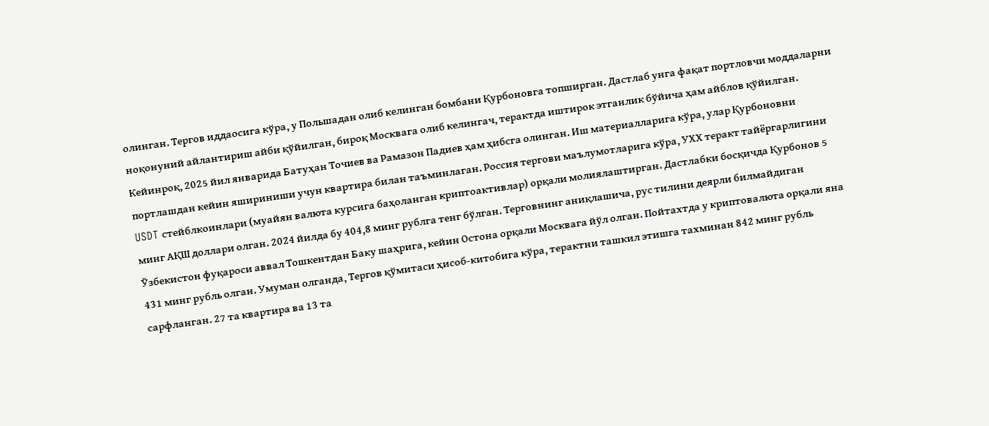олинган. Тергов иддаосига кўра, у Польшадан олиб келинган бомбани Қурбоновга топширган. Дастлаб унга фақат портловчи моддаларни ноқонуний айлантириш айби қўйилган, бироқ Москвага олиб келингач, терактда иштирок этганлик бўйича ҳам айблов қўйилган.
Кейинроқ, 2025 йил январида Батуҳан Точиев ва Рамазон Падиев ҳам ҳибсга олинган. Иш материалларига кўра, улар Қурбоновни портлашдан кейин яшириниши учун квартира билан таъминлаган. Россия тергови маълумотларига кўра, УХХ теракт тайёргарлигини USDT стейблкоинлари (муайян валюта курсига баҳоланган криптоактивлар) орқали молиялаштирган. Дастлабки босқичда Қурбонов 5 минг АҚШ доллари олган. 2024 йилда бу 404,8 минг рублга тенг бўлган. Терговнинг аниқлашича, рус тилини деярли билмайдиган Ўзбекистон фуқароси аввал Тошкентдан Баку шаҳрига, кейин Остона орқали Москвага йўл олган. Пойтахтда у криптовалюта орқали яна 431 минг рубль олган. Умуман олганда, Тергов қўмитаси ҳисоб-китобига кўра, терактни ташкил этишга тахминан 842 минг рубль сарфланган. 27 та квартира ва 13 та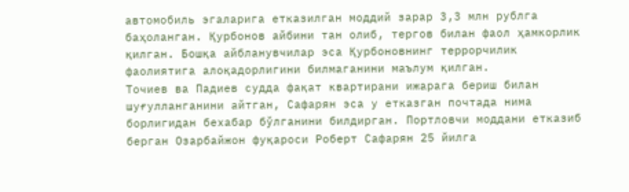автомобиль эгаларига етказилган моддий зарар 3,3 млн рублга баҳоланган. Қурбонов айбини тан олиб, тергов билан фаол ҳамкорлик қилган. Бошқа айбланувчилар эса Қурбоновнинг террорчилик фаолиятига алоқадорлигини билмаганини маълум қилган.
Точиев ва Падиев судда фақат квартирани ижарага бериш билан шуғулланганини айтган, Сафарян эса у етказган почтада нима борлигидан бехабар бўлганини билдирган. Портловчи моддани етказиб берган Озарбайжон фуқароси Роберт Сафарян 25 йилга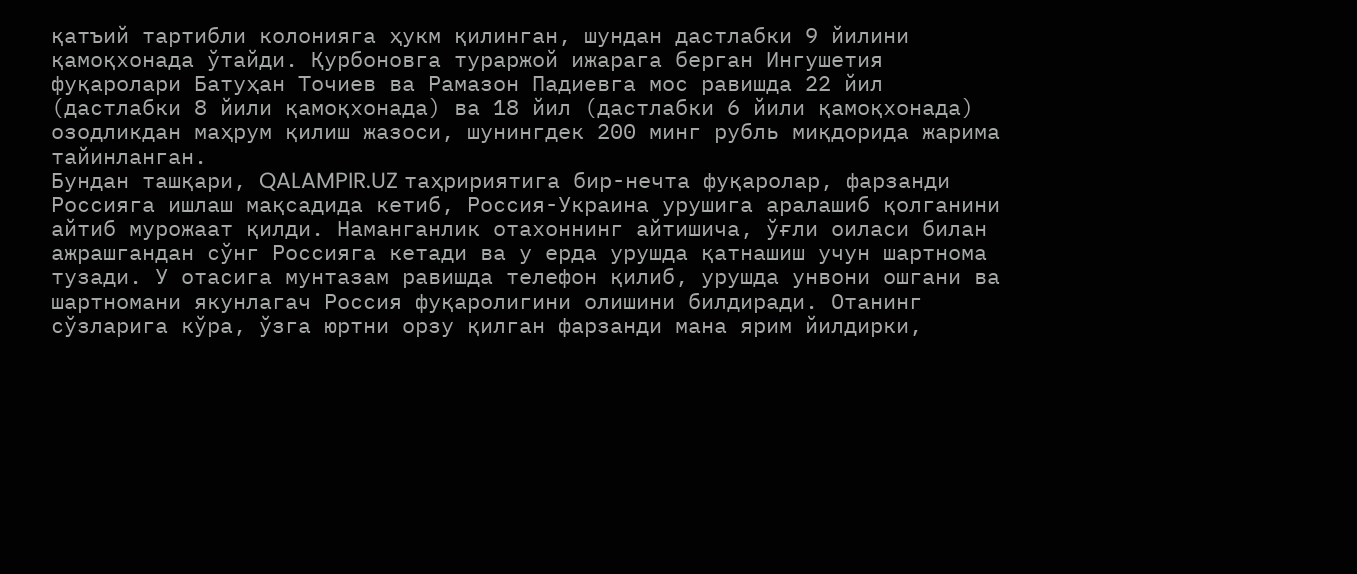қатъий тартибли колонияга ҳукм қилинган, шундан дастлабки 9 йилини қамоқхонада ўтайди. Қурбоновга тураржой ижарага берган Ингушетия фуқаролари Батуҳан Точиев ва Рамазон Падиевга мос равишда 22 йил (дастлабки 8 йили қамоқхонада) ва 18 йил (дастлабки 6 йили қамоқхонада) озодликдан маҳрум қилиш жазоси, шунингдек 200 минг рубль миқдорида жарима тайинланган.
Бундан ташқари, QALAMPIR.UZ таҳририятига бир-нечта фуқаролар, фарзанди Россияга ишлаш мақсадида кетиб, Россия-Украина урушига аралашиб қолганини айтиб мурожаат қилди. Наманганлик отахоннинг айтишича, ўғли оиласи билан ажрашгандан сўнг Россияга кетади ва у ерда урушда қатнашиш учун шартнома тузади. У отасига мунтазам равишда телефон қилиб, урушда унвони ошгани ва шартномани якунлагач Россия фуқаролигини олишини билдиради. Отанинг сўзларига кўра, ўзга юртни орзу қилган фарзанди мана ярим йилдирки,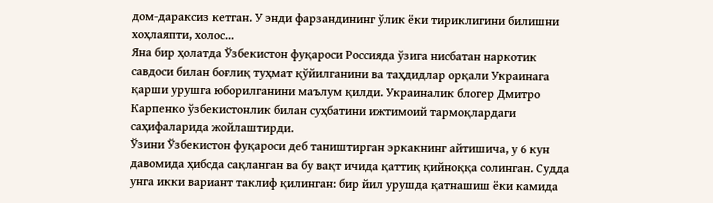дом-дараксиз кетган. У энди фарзандининг ўлик ёки тириклигини билишни хоҳлаяпти, холос...
Яна бир ҳолатда Ўзбекистон фуқароси Россияда ўзига нисбатан наркотик савдоси билан боғлиқ туҳмат қўйилганини ва таҳдидлар орқали Украинага қарши урушга юборилганини маълум қилди. Украиналик блогер Дмитро Карпенко ўзбекистонлик билан суҳбатини ижтимоий тармоқлардаги саҳифаларида жойлаштирди.
Ўзини Ўзбекистон фуқароси деб таништирган эркакнинг айтишича, у 6 кун давомида ҳибсда сақланган ва бу вақт ичида қаттиқ қийноққа солинган. Судда унга икки вариант таклиф қилинган: бир йил урушда қатнашиш ёки камида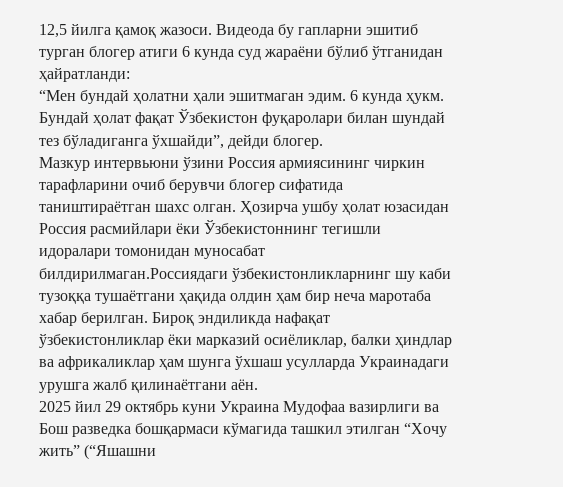12,5 йилга қамоқ жазоси. Видеода бу гапларни эшитиб турган блогер атиги 6 кунда суд жараёни бўлиб ўтганидан ҳайратланди:
“Мен бундай ҳолатни ҳали эшитмаган эдим. 6 кунда ҳукм. Бундай ҳолат фақат Ўзбекистон фуқаролари билан шундай тез бўладиганга ўхшайди”, дейди блогер.
Мазкур интервьюни ўзини Россия армиясининг чиркин тарафларини очиб берувчи блогер сифатида таништираётган шахс олган. Ҳозирча ушбу ҳолат юзасидан Россия расмийлари ёки Ўзбекистоннинг тегишли идоралари томонидан муносабат билдирилмаган.Россиядаги ўзбекистонликларнинг шу каби тузоққа тушаётгани ҳақида олдин ҳам бир неча маротаба хабар берилган. Бироқ эндиликда нафақат ўзбекистонликлар ёки марказий осиёликлар, балки ҳиндлар ва африкаликлар ҳам шунга ўхшаш усулларда Украинадаги урушга жалб қилинаётгани аён.
2025 йил 29 октябрь куни Украина Мудофаа вазирлиги ва Бош разведка бошқармаси кўмагида ташкил этилган “Хочу жить” (“Яшашни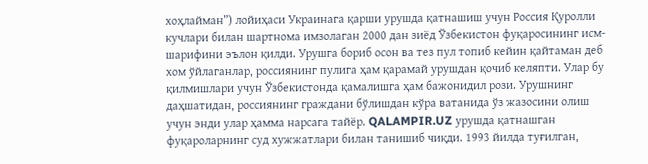хоҳлайман”) лойиҳаси Украинага қарши урушда қатнашиш учун Россия Қуролли кучлари билан шартнома имзолаган 2000 дан зиёд Ўзбекистон фуқаросининг исм-шарифини эълон қилди. Урушга бориб осон ва тез пул топиб кейин қайтаман деб хом ўйлаганлар, россиянинг пулига ҳам қарамай урушдан қочиб келяпти. Улар бу қилмишлари учун Ўзбекистонда қамалишга ҳам бажонидил рози. Урушнинг даҳшатидан, россиянинг граждани бўлишдан кўра ватанида ўз жазосини олиш учун энди улар ҳамма нарсага тайёр. QALAMPIR.UZ урушда қатнашган фуқароларнинг суд хужжатлари билан танишиб чиқди. 1993 йилда туғилган,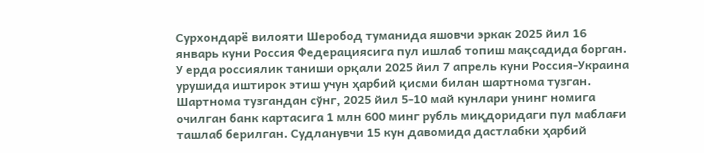Сурхондарё вилояти Шеробод туманида яшовчи эркак 2025 йил 16 январь куни Россия Федерациясига пул ишлаб топиш мақсадида борган. У ерда россиялик таниши орқали 2025 йил 7 апрель куни Россия-Украина урушида иштирок этиш учун ҳарбий қисми билан шартнома тузган. Шартнома тузгандан сўнг, 2025 йил 5-10 май кунлари унинг номига очилган банк картасига 1 млн 600 минг рубль миқдоридаги пул маблағи ташлаб берилган. Судланувчи 15 кун давомида дастлабки ҳарбий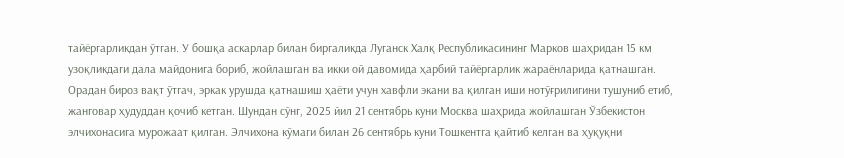тайёргарликдан ўтган. У бошқа аскарлар билан биргаликда Луганск Халқ Республикасининг Марков шаҳридан 15 км узоқликдаги дала майдонига бориб, жойлашган ва икки ой давомида ҳарбий тайёргарлик жараёнларида қатнашган. Орадан бироз вақт ўтгач, эркак урушда қатнашиш ҳаёти учун хавфли экани ва қилган иши нотўғрилигини тушуниб етиб, жанговар ҳудуддан қочиб кетган. Шундан сўнг, 2025 йил 21 сентябрь куни Москва шаҳрида жойлашган Ўзбекистон элчихонасига мурожаат қилган. Элчихона кўмаги билан 26 сентябрь куни Тошкентга қайтиб келган ва ҳуқуқни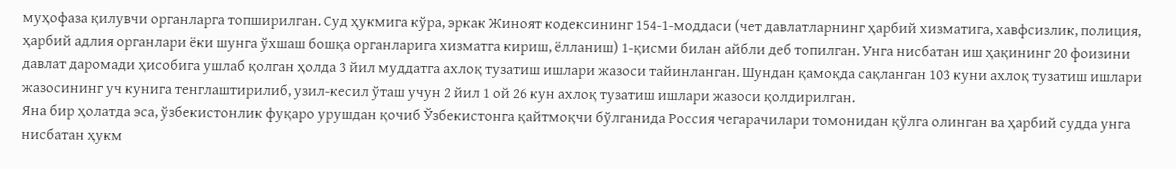муҳофаза қилувчи органларга топширилган. Суд ҳукмига кўра, эркак Жиноят кодексининг 154-1-моддаси (чет давлатларнинг ҳарбий хизматига, хавфсизлик, полиция, ҳарбий адлия органлари ёки шунга ўхшаш бошқа органларига хизматга кириш, ёлланиш) 1-қисми билан айбли деб топилган. Унга нисбатан иш ҳақининг 20 фоизини давлат даромади ҳисобига ушлаб қолган ҳолда 3 йил муддатга ахлоқ тузатиш ишлари жазоси тайинланган. Шундан қамоқда сақланган 103 куни ахлоқ тузатиш ишлари жазосининг уч кунига тенглаштирилиб, узил-кесил ўташ учун 2 йил 1 ой 26 кун ахлоқ тузатиш ишлари жазоси қолдирилган.
Яна бир ҳолатда эса, ўзбекистонлик фуқаро урушдан қочиб Ўзбекистонга қайтмоқчи бўлганида Россия чегарачилари томонидан қўлга олинган ва ҳарбий судда унга нисбатан ҳукм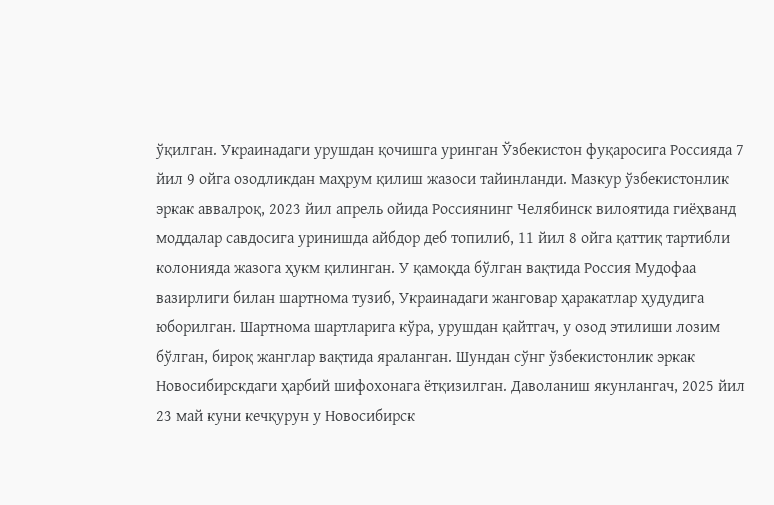ўқилган. Украинадаги урушдан қочишга уринган Ўзбекистон фуқаросига Россияда 7 йил 9 ойга озодликдан маҳрум қилиш жазоси тайинланди. Мазкур ўзбекистонлик эркак аввалроқ, 2023 йил апрель ойида Россиянинг Челябинск вилоятида гиёҳванд моддалар савдосига уринишда айбдор деб топилиб, 11 йил 8 ойга қаттиқ тартибли колонияда жазога ҳукм қилинган. У қамоқда бўлган вақтида Россия Мудофаа вазирлиги билан шартнома тузиб, Украинадаги жанговар ҳаракатлар ҳудудига юборилган. Шартнома шартларига кўра, урушдан қайтгач, у озод этилиши лозим бўлган, бироқ жанглар вақтида яраланган. Шундан сўнг ўзбекистонлик эркак Новосибирскдаги ҳарбий шифохонага ётқизилган. Даволаниш якунлангач, 2025 йил 23 май куни кечқурун у Новосибирск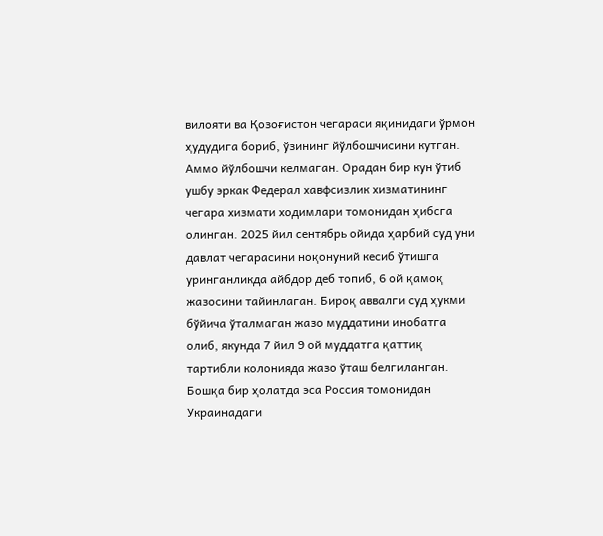вилояти ва Қозоғистон чегараси яқинидаги ўрмон ҳудудига бориб, ўзининг йўлбошчисини кутган. Аммо йўлбошчи келмаган. Орадан бир кун ўтиб ушбу эркак Федерал хавфсизлик хизматининг чегара хизмати ходимлари томонидан ҳибсга олинган. 2025 йил сентябрь ойида ҳарбий суд уни давлат чегарасини ноқонуний кесиб ўтишга уринганликда айбдор деб топиб, 6 ой қамоқ жазосини тайинлаган. Бироқ аввалги суд ҳукми бўйича ўталмаган жазо муддатини инобатга олиб, якунда 7 йил 9 ой муддатга қаттиқ тартибли колонияда жазо ўташ белгиланган.
Бошқа бир ҳолатда эса Россия томонидан Украинадаги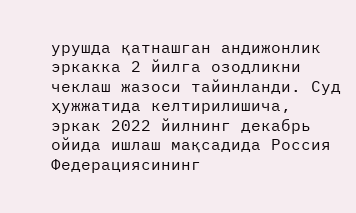урушда қатнашган андижонлик эркакка 2 йилга озодликни чеклаш жазоси тайинланди. Суд ҳужжатида келтирилишича, эркак 2022 йилнинг декабрь ойида ишлаш мақсадида Россия Федерациясининг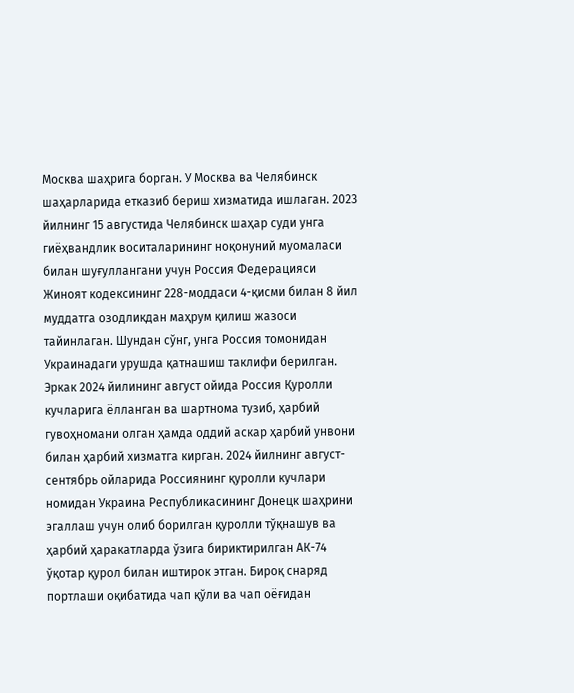Москва шаҳрига борган. У Москва ва Челябинск шаҳарларида етказиб бериш хизматида ишлаган. 2023 йилнинг 15 августида Челябинск шаҳар суди унга гиёҳвандлик воситаларининг ноқонуний муомаласи билан шуғуллангани учун Россия Федерацияси Жиноят кодексининг 228-моддаси 4-қисми билан 8 йил муддатга озодликдан маҳрум қилиш жазоси тайинлаган. Шундан сўнг, унга Россия томонидан Украинадаги урушда қатнашиш таклифи берилган. Эркак 2024 йилининг август ойида Россия Қуролли кучларига ёлланган ва шартнома тузиб, ҳарбий гувоҳномани олган ҳамда оддий аскар ҳарбий унвони билан ҳарбий хизматга кирган. 2024 йилнинг август-сентябрь ойларида Россиянинг қуролли кучлари номидан Украина Республикасининг Донецк шаҳрини эгаллаш учун олиб борилган қуролли тўқнашув ва ҳарбий ҳаракатларда ўзига бириктирилган АК-74 ўқотар қурол билан иштирок этган. Бироқ снаряд портлаши оқибатида чап қўли ва чап оёғидан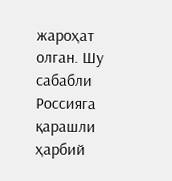жароҳат олган. Шу сабабли Россияга қарашли ҳарбий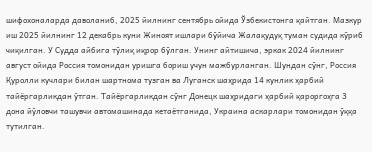шифохоналарда даволаниб, 2025 йилнинг сентябрь ойида Ўзбекистонга қайтган. Мазкур иш 2025 йилнинг 12 декабрь куни Жиноят ишлари бўйича Жалақудуқ туман судида кўриб чиқилган. У Судда айбига тўлиқ иқрор бўлган. Унинг айтишича, эркак 2024 йилнинг август ойида Россия томонидан уришга бориш учун мажбурланган. Шундан сўнг, Россия Қуролли кучлари билан шартнома тузган ва Луганск шаҳрида 14 кунлик ҳарбий тайёргарликдан ўтган. Тайёргарликдан сўнг Донецк шаҳридаги ҳарбий қароргоҳга 3 дона йўловчи ташувчи автомашинада кетаётганида, Украина аскарлари томонидан ўққа тутилган.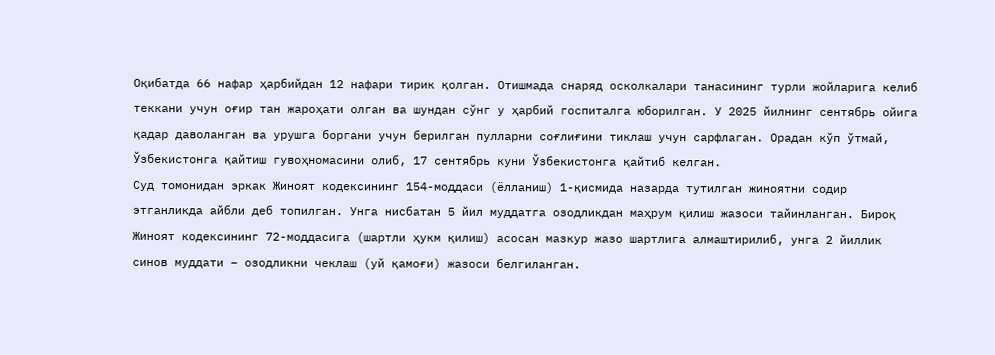Оқибатда 66 нафар ҳарбийдан 12 нафари тирик қолган. Отишмада снаряд осколкалари танасининг турли жойларига келиб теккани учун оғир тан жароҳати олган ва шундан сўнг у ҳарбий госпиталга юборилган. У 2025 йилнинг сентябрь ойига қадар даволанган ва урушга боргани учун берилган пулларни соғлиғини тиклаш учун сарфлаган. Орадан кўп ўтмай, Ўзбекистонга қайтиш гувоҳномасини олиб, 17 сентябрь куни Ўзбекистонга қайтиб келган.
Суд томонидан эркак Жиноят кодексининг 154-моддаси (ёлланиш) 1-қисмида назарда тутилган жиноятни содир этганликда айбли деб топилган. Унга нисбатан 5 йил муддатга озодликдан маҳрум қилиш жазоси тайинланган. Бироқ Жиноят кодексининг 72-моддасига (шартли ҳукм қилиш) асосан мазкур жазо шартлига алмаштирилиб, унга 2 йиллик синов муддати – озодликни чеклаш (уй қамоғи) жазоси белгиланган.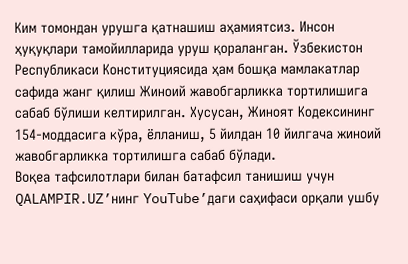Ким томондан урушга қатнашиш аҳамиятсиз. Инсон ҳуқуқлари тамойилларида уруш қораланган. Ўзбекистон Республикаси Конституциясида ҳам бошқа мамлакатлар сафида жанг қилиш Жиноий жавобгарликка тортилишига сабаб бўлиши келтирилган. Хусусан, Жиноят Кодексининг 154-моддасига кўра, ёлланиш, 5 йилдан 10 йилгача жиноий жавобгарликка тортилишга сабаб бўлади.
Воқеа тафсилотлари билан батафсил танишиш учун QALAMPIR.UZ’нинг YouTube’даги саҳифаси орқали ушбу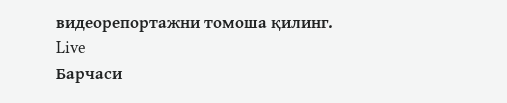видеорепортажни томоша қилинг.
Live
Барчаси